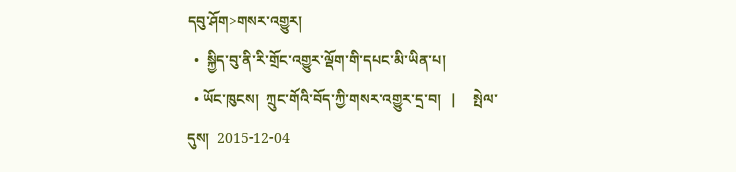དབུ་ཤོག>གསར་འགྱུར།
  •  སྐྱིད་བུ་ནི་རི་གྲོང་འགྱུར་ལྡོག་གི་དཔང་མི་ཡིན་པ།
  • ཡོང་ཁུངས།  ཀྲུང་གོའི་བོད་ཀྱི་གསར་འགྱུར་དྲ་བ།   |     སྤེལ་དུས།  2015-12-04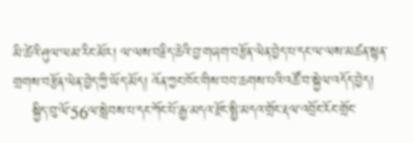མི་ཚེའི་ཤུལ་ལམ་རིང་མོར། ལ་ལས་བརྗིད་ཆེའི་བྱ་གཞག་བརྩོན་ལེན་བྱེད་པ་དང་ལ་ལས་མཚན་སྙན་གྲགས་བརྩོན་ལེན་བྱེད་ཀྱི་ཡོད་མོད། འོན་ཀྱང་ཁོང་གིས་བབ་ཆགས་པའི་འཚོ་བ་སྐྱེལ་འདོད་བྱེད།
    སྐྱིད་བུ་ལོ་56ལ་སླེབས་པ་དང་ཀོང་པོ་རྒྱ་མདའ་རྫོང་སྤྱི་མདའ་གྲོང་རྡལ་འབྲོང་རོང་གྲོང་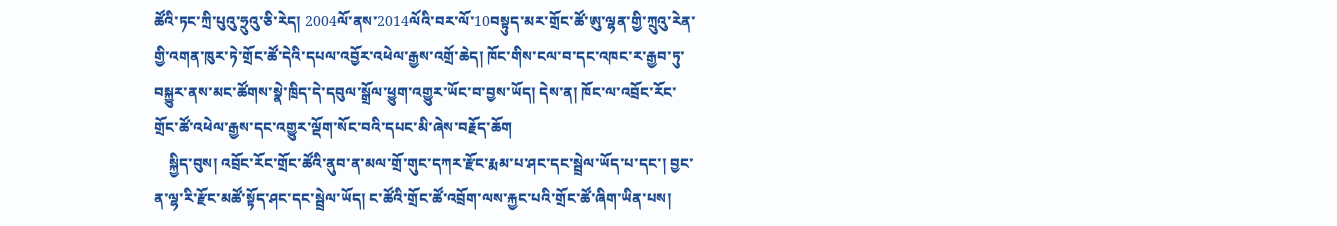ཚོའི་ཏང་ཀྲི་པུའུ་ཧྲུའུ་ཅི་རེད། 2004ལོ་ནས་2014ལོའི་བར་ལོ་10བསྟུད་མར་གྲོང་ཚོ་ཨུ་ལྷན་གྱི་ཀྲུའུ་རེན་གྱི་འགན་ཁུར་ཏེ་གྲོང་ཚོ་དེའི་དཔལ་འབྱོར་འཕེལ་རྒྱས་འགྲོ་ཆེད། ཁོང་གིས་ངལ་བ་དང་འཁང་ར་རྒྱབ་ཏུ་བསྐྱུར་ནས་མང་ཚོགས་སྣེ་ཁྲིད་དེ་དབུལ་སྒྲོལ་ཕྱུག་འགྱུར་ཡོང་བ་བྱས་ཡོད། དེས་ན། ཁོང་ལ་འབྲོང་རོང་གྲོང་ཚོ་འཕེལ་རྒྱས་དང་འགྱུར་ལྡོག་སོང་བའི་དཔང་མི་ཞེས་བརྗོད་ཆོག
    སྐྱིད་བུས། འབྲོང་རོང་གྲོང་ཚོའི་ནུབ་ན་མལ་གྲོ་གུང་དཀར་རྫོང་རྨམ་པ་ཤང་དང་སྦྲེལ་ཡོད་པ་དང་། བྱང་ན་ལྷ་རི་རྫོང་མཚོ་སྟོད་ཤང་དང་སྦྲེལ་ཡོད། ང་ཚོའི་གྲོང་ཚོ་འབྲོག་ལས་རྐྱང་པའི་གྲོང་ཚོ་ཞིག་ཡིན་པས།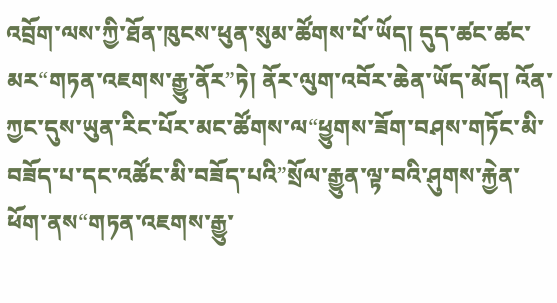འབྲོག་ལས་ཀྱི་ཐོན་ཁུངས་ཕུན་སུམ་ཚོགས་པོ་ཡོད། དུད་ཚང་ཚང་མར“གཏན་འཇགས་རྒྱུ་ནོར”ཏེ། ནོར་ལུག་འབོར་ཆེན་ཡོད་མོད། འོན་ཀྱང་དུས་ཡུན་རིང་པོར་མང་ཚོགས་ལ“ཕྱུགས་ཟོག་བཤས་གཏོང་མི་བཟོད་པ་དང་འཚོང་མི་བཟོད་པའི”སྲོལ་རྒྱུན་ལྟ་བའི་ཤུགས་རྐྱེན་ཕོག་ནས“གཏན་འཇགས་རྒྱུ་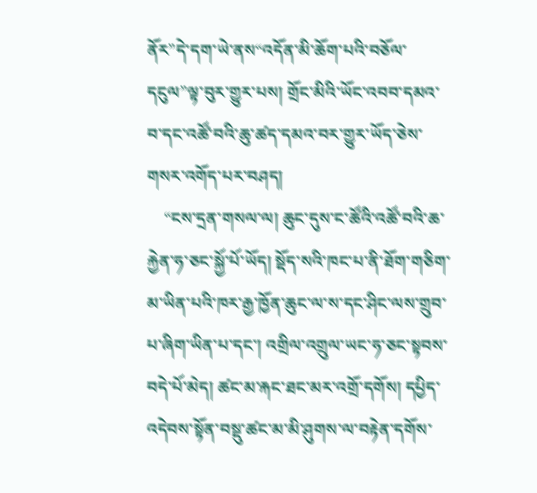ནོར”དེ་དག་ཡེ་ནས“འདོན་མི་ཆོག་པའི་བཅོལ་དངུལ”ལྟ་བུར་གྱུར་པས། གྲོང་མིའི་ཡོང་འབབ་དམའ་བ་དང་འཚོ་བའི་ཆུ་ཚད་དམའ་བར་གྱུར་ཡོད་ཅེས་གསར་འགོད་པར་བཤད།
    “ངས་དྲན་གསལ་ལ། ཆུང་དུས་ང་ཚོའི་འཚོ་བའི་ཆ་རྐྱེན་ཧ་ཅང་སྐྱོ་པོ་ཡོད། སྡོད་སའི་ཁང་པ་ནི་ཐོག་གཅིག་མ་ཡིན་པའི་ཁར་རྒྱ་ཁྱོན་ཆུང་ལ་ས་དང་ཤིང་ལས་གྲུབ་པ་ཞིག་ཡིན་པ་དང་། འགྲིལ་འགྲུལ་ཡང་ཧ་ཅང་སྟབས་བདེ་པོ་མེད། ཚང་མ་རྐང་ཐང་མར་འགྲོ་དགོས། དཔྱིད་འདེབས་སྟོན་བསྡུ་ཚང་མ་མི་ཤུགས་ལ་བརྟེན་དགོས་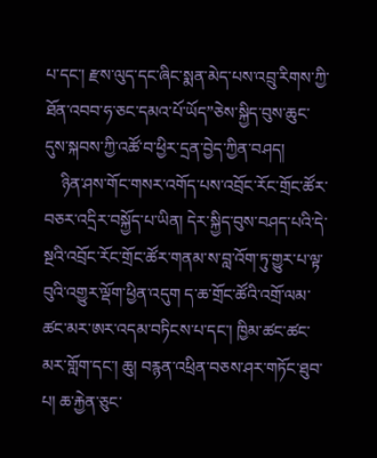པ་དང་། རྫས་ལུད་དང་ཞིང་སྨན་མེད་པས་འབྲུ་རིགས་ཀྱི་ཐོན་འབབ་ཧ་ཅང་དམའ་པོ་ཡོད”ཅེས་སྐྱིད་བུས་ཆུང་དུས་སྐབས་ཀྱི་འཚོ་བ་ཕྱིར་དྲན་བྱེད་ཀྱིན་བཤད།
    ཉིན་ཤས་གོང་གསར་འགོད་པས་འབྲོང་རོང་གྲོང་ཚོར་བཅར་འདྲིར་བསྐྱོད་པ་ཡིན། དེར་སྐྱིད་བུས་བཤད་པའི་དེ་སྔའི་འབྲོང་རོང་གྲོང་ཚོར་གནམ་ས་བླ་འོག་ཏུ་གྱུར་པ་ལྟ་བུའི་འགྱུར་ལྡོག་ཕྱིན་འདུག ད་ཆ་གྲོང་ཚོའི་འགྲོ་ལམ་ཚང་མར་ཨར་འདམ་བཏིངས་པ་དང་། ཁྱིམ་ཚང་ཚང་མར་གློག་དང་། ཆུ། བརྙན་འཕྲིན་བཅས་ཤར་གཏོང་ཐུབ་པ། ཆ་རྐྱེན་ཅུང་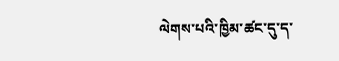ལེགས་པའི་ཁྱིམ་ཚང་དུ་ད་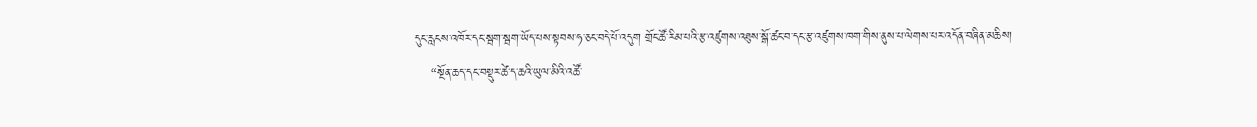དུང་རླངས་འཁོར་དང་སྦག་སྦག་ཡོད་པས་སྟབས་ཧ་ཅང་བདེ་པོ་འདུག གྲོང་ཚོ་རིམ་པའི་རྩ་འཛུགས་འཐུས་སྒོ་ཚང་བ་དང་རྩ་འཛུགས་ཁག་གིས་ནུས་པ་ལེགས་པར་འདོན་བཞིན་མཆིས།
    “སྔོན་ཆད་དང་བསྡུར་ཚེ་ད་ཆའི་ཡུལ་མིའི་འཚོ་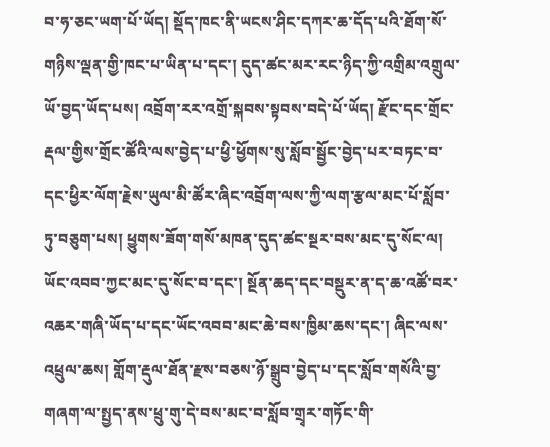བ་ཧ་ཅང་ཡག་པོ་ཡོད། སྡོད་ཁང་ནི་ཡངས་ཤིང་དཀར་ཆ་དོད་པའི་ཐོག་སོ་གཉིས་ལྡན་གྱི་ཁང་པ་ཡིན་པ་དང་། དུད་ཚང་མར་རང་ཉིད་ཀྱི་འགྲིམ་འགྲུལ་ཡོ་བྱད་ཡོད་པས། འབྲོག་རར་འགྲོ་སྐབས་སྟབས་བདེ་པོ་ཡོད། རྫོང་དང་གྲོང་རྡལ་གྱིས་གྲོང་ཚོའི་ལས་བྱེད་པ་ཕྱི་ཕྱོགས་སུ་སློབ་སྦྱོང་བྱེད་པར་བཏང་བ་དང་ཕྱིར་ལོག་རྗེས་ཡུལ་མི་ཚོར་ཞིང་འབྲོག་ལས་ཀྱི་ལག་རྩལ་མང་པོ་སློབ་ཏུ་བཅུག་པས། ཕྱུགས་ཟོག་གསོ་མཁན་དུད་ཚང་སྔར་བས་མང་དུ་སོང་ལ། ཡོང་འབབ་ཀྱང་མང་དུ་སོང་བ་དང་། སྔོན་ཆད་དང་བསྡུར་ན་ད་ཆ་འཚོ་བར་འཆར་གཞི་ཡོད་པ་དང་ཡོང་འབབ་མང་ཆེ་བས་ཁྱིམ་ཆས་དང་། ཞིང་ལས་འཕྲུལ་ཆས། གློག་རྡུལ་ཐོན་རྫས་བཅས་ཉོ་སྒྲུབ་བྱེད་པ་དང་སློབ་གསོའི་བྱ་གཞག་ལ་སྤྱད་ནས་ཕྲུ་གུ་དེ་བས་མང་བ་སློབ་གྲྭར་གཏོང་གི་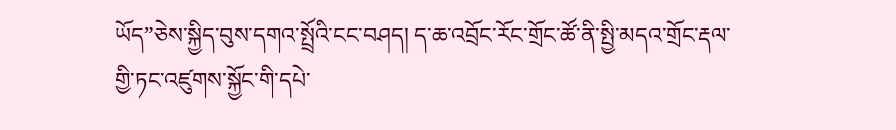ཡོད”ཅེས་སྐྱིད་བུས་དགའ་སྤྲོའི་ངང་བཤད། ད་ཆ་འབྲོང་རོང་གྲོང་ཚོ་ནི་སྤྱི་མདའ་གྲོང་རྡལ་གྱི་ཏང་འཛུགས་སྐྱོང་གི་དཔེ་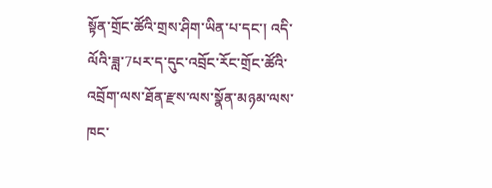སྟོན་གྲོང་ཚོའི་གྲས་ཤིག་ཡིན་པ་དང་། འདི་ལོའི་ཟླ་7པར་ད་དུང་འབྲོང་རོང་གྲོང་ཚོའི་འབྲོག་ལས་ཐོན་རྫས་ལས་སྣོན་མཉམ་ལས་ཁང་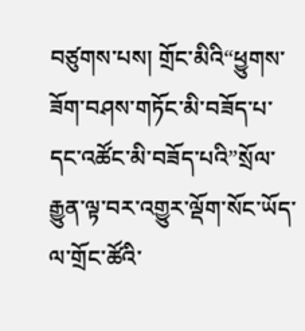བཙུགས་པས། གྲོང་མིའི“ཕྱུགས་ཟོག་བཤས་གཏོང་མི་བཟོད་པ་དང་འཚོང་མི་བཟོད་པའི”སྲོལ་རྒྱུན་ལྟ་བར་འགྱུར་ལྡོག་སོང་ཡོད་ལ་གྲོང་ཚོའི་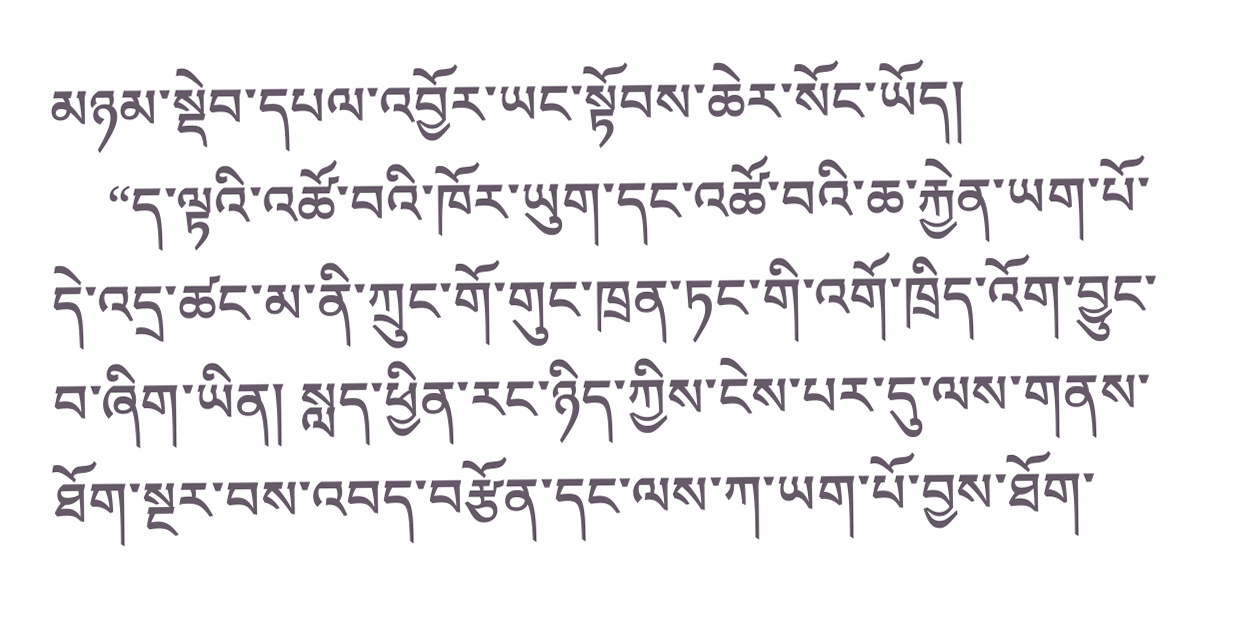མཉམ་སྡེབ་དཔལ་འབྱོར་ཡང་སྟོབས་ཆེར་སོང་ཡོད།
    “ད་ལྟའི་འཚོ་བའི་ཁོར་ཡུག་དང་འཚོ་བའི་ཆ་རྐྱེན་ཡག་པོ་དེ་འདྲ་ཚང་མ་ནི་ཀྲུང་གོ་གུང་ཁྲན་ཏང་གི་འགོ་ཁྲིད་འོག་བྱུང་བ་ཞིག་ཡིན། སླད་ཕྱིན་རང་ཉིད་ཀྱིས་ངེས་པར་དུ་ལས་གནས་ཐོག་སྔར་བས་འབད་བརྩོན་དང་ལས་ཀ་ཡག་པོ་བྱས་ཐོག་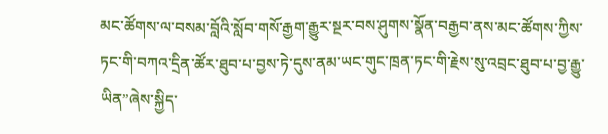མང་ཚོགས་ལ་བསམ་བློའི་སློབ་གསོ་རྒྱག་རྒྱུར་སྔར་བས་ཤུགས་སྣོན་བརྒྱབ་ནས་མང་ཚོགས་ཀྱིས་ཏང་གི་བཀའ་དྲིན་ཚོར་ཐུབ་པ་བྱས་ཏེ་དུས་ནམ་ཡང་གུང་ཁྲན་ཏང་གི་རྗེས་སུ་འབྲང་ཐུབ་པ་བྱ་རྒྱུ་ཡིན”ཞེས་སྐྱིད་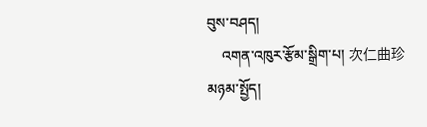བུས་བཤད།
    འགན་འཁུར་རྩོམ་སྒྲིག་པ། 次仁曲珍
མཉམ་སྤྱོད།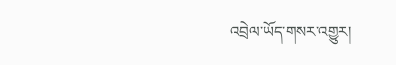འབྲེལ་ཡོད་གསར་འགྱུར།